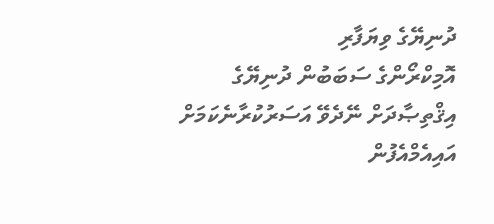ދުނިޔޭގެ ވިޔަފާރި
އޮމިކްރޯންގެ ސަބަބުން ދުނިޔޭގެ އިޤްތިޞާދަށް ނޭދެވޭ އަސަރުކުރާނެކަމަށް އައިއެމްއެފުން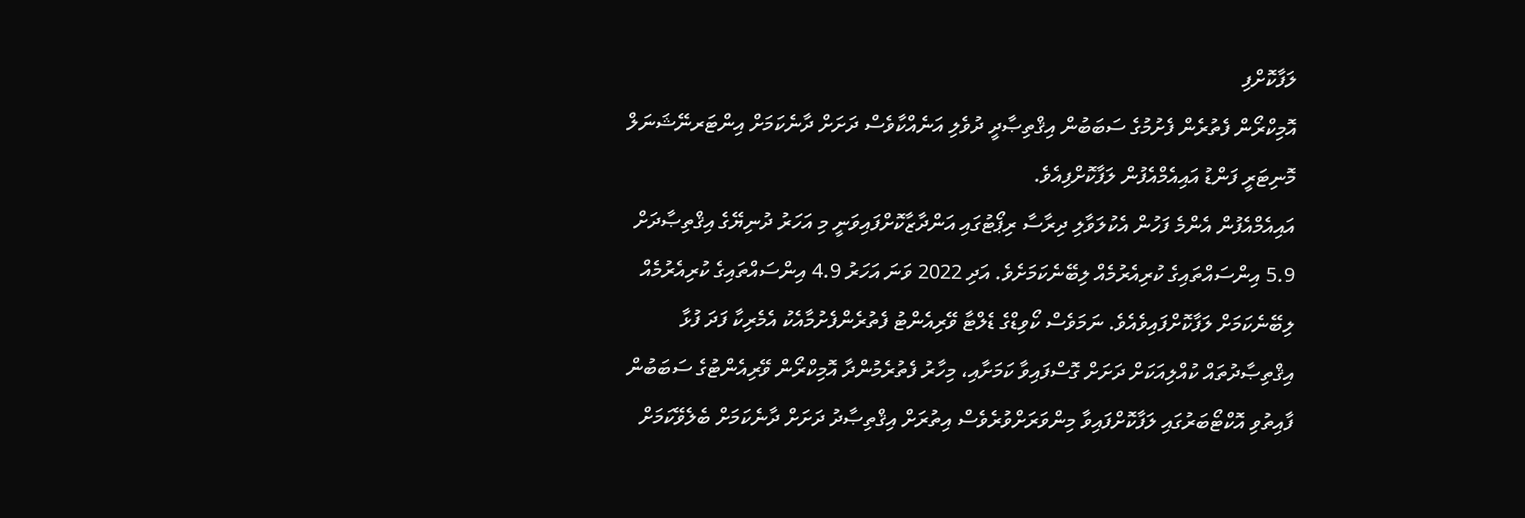ލަފާކޮށްފި
އޮމިކްރޯން ފެތުރެން ފެށުމުގެ ސަބަބުން އިޤްތިޞާދީ ދުވެލި އަނެއްކާވެސް ދަށަށް ދާނެކަމަށް އިންޓަރނޭޝަނަލް މޮނިޓަރީ ފަންޑު އައިއެމްއެފުން ލަފާކޮށްފިއެވެ.
އައިއެމްއެފުން އެންމެ ފަހުން އެކުލަވާލި ދިރާސާ ރިޕޯޓުގައި އަންދާޒާކޮށްފައިވަނީ މި އަހަރު ދުނިޔޭގެ އިޤްތިޞާދަށް 5.9 އިންސައްތައިގެ ކުރިއެރުމެއް ލިބޭނެކަމަށެވެ. އަދި 2022 ވަނަ އަހަރު 4.9 އިންސައްތައިގެ ކުރިއެރުމެއް ލިބޭނެކަމަށް ލަފާކޮށްފައިވެއެވެ. ނަމަވެސް ކޯވިޑްގެ ޑެލްޓާ ވޭރިއެންޓު ފެތުރެންފެށުމާއެކު އެމެރިކާ ފަދަ ފުޅާ އިޤްތިޞާދުތައް ކުއްލިއަކަށް ދަށަށް ގޮސްފައިވާ ކަމަށާއި، މިހާރު ފެތުރެމުންދާ އޮމިކްރޯން ވޭރިއެންޓުގެ ސަބަބުން ފާއިތުވި އޮކްޓޯބަރުގައި ލަފާކޮށްފައިވާ މިންވަރަށްވުރެވެސް އިތުރަށް އިޤްތިޞާދު ދަށަށް ދާނެކަމަށް ބެލެވޭކަމަށް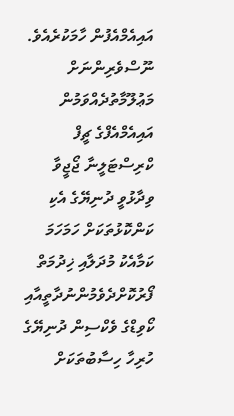އައިއެމްއެފުން ހާމަކުރެއެވެ.
ނޫސްވެރިންނަށް މަޢުލޫމާތުދެއްވަމުން އައިއެމްއެފްގެ ޗީފް ކްރިސްޓަލީނާ ޖޯޖީވާ ވިދާޅުވީ ދުނިޔޭގެ އެކި ކަންކޮޅުތަކަށް ހަމަހަމަ ކަމާއެކު މުދަލާއި ޚިދުމަތް ފޯރުކޮށްދެވެމުންނުދާތީއާއި ކޯވިޑްގެ ވެކްސިން ދުނިޔޭގެ ހުރިހާ ހިސާބުތަކަށް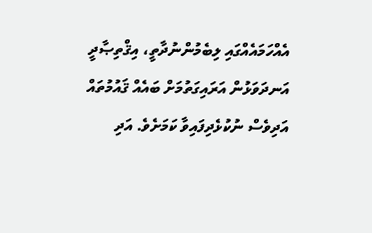އެއްހަމައެއްގައި ލިބެމުންނުދާތީ، އިޤްތިޞާދީ އަނދަވަޅުން އަރައިގަތުމަށް ބައެއް ޤައުމުތައް އަދިވެސް ނުކުޅެދިފައިވާ ކަމަށެވެ. އަދި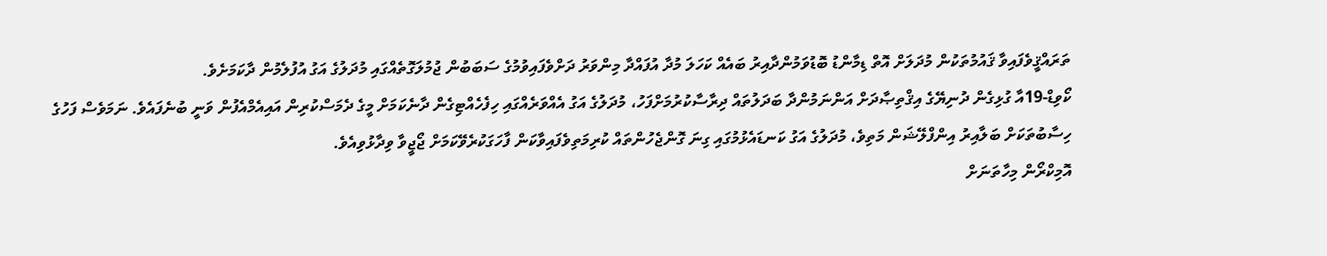ތަރައްޤީވެފައިވާ ޤައުމުތަކުން މުދަލަށް އޮތް ޑިމާންޑު ބޮޑުވަމުންދާއިރު ބައެއް ކަހަލަ މުދާ އުފައްދާ މިންވަރު ދަށްވެފައިވުމުގެ ސަބަބުން ޖުމުލަގޮތެއްގައި މުދަލުގެ އަގު އުފުލެމުން ދާކަމަށެވެ.
ކޯވިޑް-19އާ ގުޅިގެން ދުނިޔޭގެ އިޤްތިޞާދަށް އަންނަމުންދާ ބަދަލުތައް ދިރާސާކުރުމަށްފަހު، މުދަލުގެ އަގު އެއްވަރެއްގައި ހިފެހެއްޓިގެން ދާނެކަމަށް މީގެ ދެމަސްކުރިން އައިއެމްއެފުން ވަނީ ބުނެފައެވެ. ނަމަވެސް ފަހުގެ ހިސާބުތަކަށް ބަލާއިރު އިންފްލޭޝަން މަތިވެ، މުދަލުގެ އަގު ކަނޑައެޅުމުގައި ގިނަ ގޮންޖެހުންތައް ކުރިމަތިވެފައިވާކަން ފާހަގަކުރެވޭކަމަށް ޖޯޖީވާ ވިދާޅުވިއެވެ.
އޮމިކްރޯން މިހާތަނަށް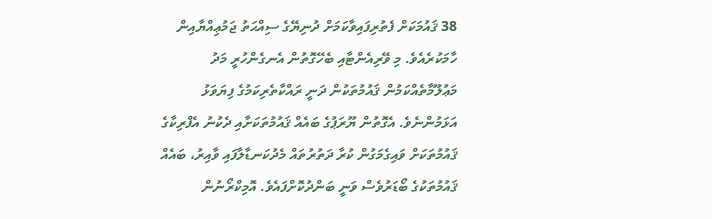38 ޤައުމަކަށް ފެތުރިފައިވާކަމަށް ދުނިޔޭގެ ސިއްޙަތު ޖަމުޢިއްޔާއިން ހާމަކުރެއެވެ. މި ވޭރިއެންޓާއި ބެހޭގޮތުން އެނގެންހުރީ މަދު މަޢުލޫމާތެއްކަމުން ޤައުމުތަކުން ދަނީ ރައްކާތެރިކަމުގެ ފިޔަވަޅު އަޅަމުންނެވެ. އެގޮތުން ޔޫރަޕުގެ ބައެއް ޤައުމުތަކަށާއި ދެކުނު އެފްރިކާގެ ޤައުމުތަކަށް ވައިގެމަގުން ކުރާ ދަތުރުތައް މެދުކަނޑާލާފައި ވާއިރު، ބައެއް ޤައުމުތަކުގެ ބޯޑަރުވެސް ވަނީ ބަންދުކޮށްފައެވެ. އޮމިކްރޯނުން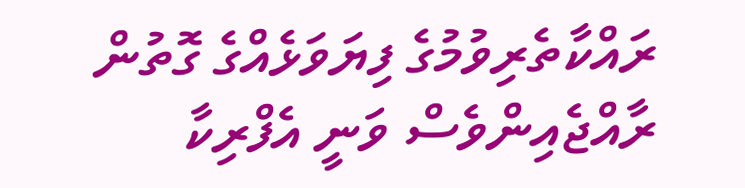ރައްކާތެރިވުމުގެ ފިޔަވަޅެއްގެ ގޮތުން ރާއްޖެއިންވެސް ވަނީ އެފްރިކާ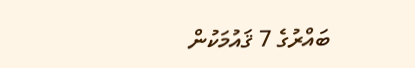ބައްރުގެ 7 ޤައުމަކުން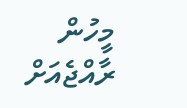މީހުން ރާއްޖެއަށް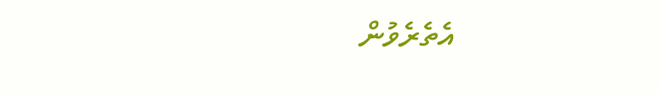އެތެރެވުން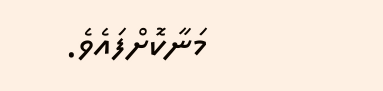މަނާކޮށްފައެވެ.